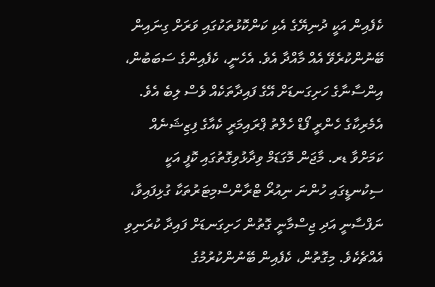ކެފެއިން އަކީ ދުނިޔޭގެ އެކި ކަންކޮޅުތަކުގައި ވަރަށް ގިނައިން ބޭނުންކުރެވޭ އެއް މާއްދާ އެވެ. އެހެނީ، ކެފެއިންގެ ސަބަބުން، އިންސާނާގެ ހަށިގަނޑަށް އޭގެ ފައިދާތަކެއް ވެސް ލިބެ އެވެ. އެމެރިކާގެ ހެންރީ ފޯޑް ހެލްތު ޕްރައިމަރީ ކެއާގެ ފިޒިޝަނެއް ކަމަށްވާ ޑރ. މާޖަން މޮގަޑަމް ވިދާޅުވިގޮތުގައި ކޮފީ އަކީ ސިކުނޑީގައި ހުންނަ ނިއުރޯ ޓްރާންސްމިޓަރުތަކާ ގުޅިފައިވާ، ނަފްސާނީ އަދި ޖިސްމާނީ ގޮތުން ހަށިގަނޑަށް ފައިދާ ކުރަނިވި އެއްޗެކެވެ. މިގޮތުން، ކެފެއިން ބޭނުންކުރުމުގެ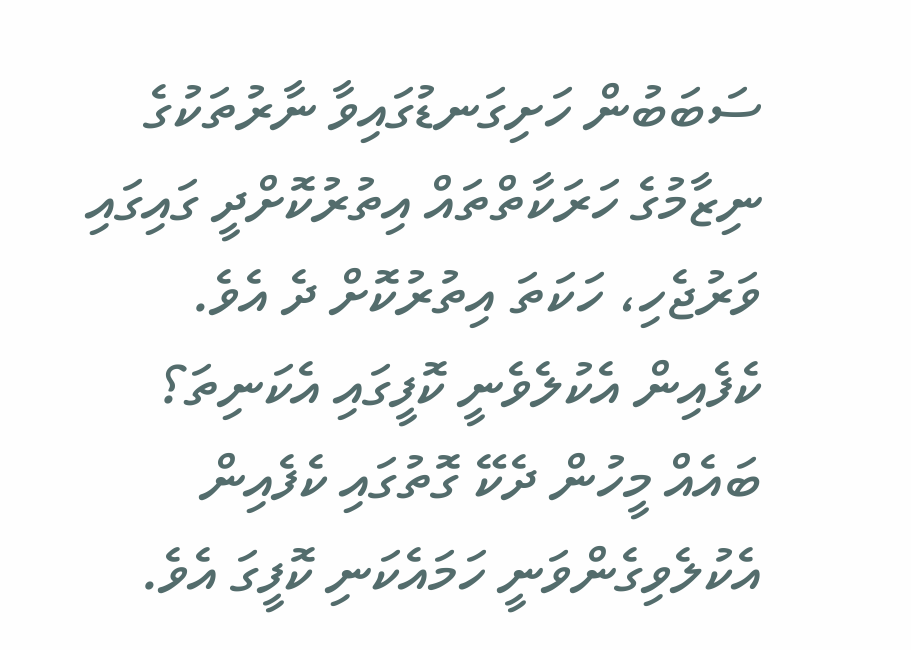ސަބަބުން ހަށިގަނޑުގައިވާ ނާރުތަކުގެ ނިޒާމުގެ ހަރަކާތްތައް އިތުރުކޮށްދީ ގައިގައި ވަރުޖެހި، ހަކަތަ އިތުރުކޮށް ދެ އެވެ.
ކެފެއިން އެކުލެވެނީ ކޮފީގައި އެކަނިތަ؟
ބައެއް މީހުން ދެކޭ ގޮތުގައި ކެފެއިން އެކުލެވިގެންވަނީ ހަމައެކަނި ކޮފީގަ އެވެ.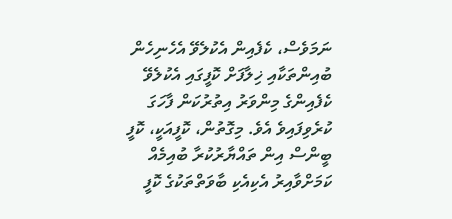ނަމަވެސް، ކެފެއިން އެކުލެވޭ އެހެނިހެން ބުއިންތަކާއި ޚިލާފަށް ކޮފީގައި އެކުލެވޭ ކެފެއިންގެ މިންވަރު އިތުރުކަން ފާހަގަ ކުރެވިފައިވެ އެވެ. މިގޮތުން، ކޮފީއަކީ، ކޮފީ ބީންސް އިން ތައްޔާރުކުރާ ބުއިމެއް ކަމަށްވާއިރު އެކިއެކި ބާވަތްތަކުގެ ކޮފީ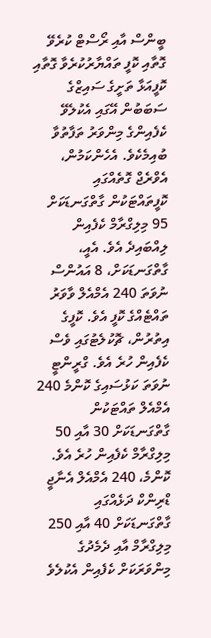ބީންސް އާއި ރޯސްޓް ކުރެވޭ ގޮތާއި ކޮފީ ތައްޔާރުކުރެވާ ގޮތާއި ކޮފީއަޅާ ތަށީގެ ސައިޒްގެ ސަބަބުން އޭގައި އެކުލެވޭ ކެފެއިންގެ މިންވަރު ތަފާތުވާ ބުއިމެކެވެ. އެހެންކަމުން، އެވްރެޖް ގޮތެއްގައި ކޮފީތައްޓަކުން ގާތްގަނޑަކަށް 95 މިލިގްރާމް ކެފެއިން ލިއްބައިދެ އެވެ. އެއީ، ގާތްގަނޑަކަށް، 8 އައުންސް ނުވަތަ 240 އެމްއެލް ވާވަރު ތައްޓެއްގެ ކޮފީ އެވެ. ކޮފީގެ އިތުރުން، ޗޮކުލެޓުގައި ވެސް ކެފެއިން ހުރެ އެވެ. ގްރީންޓީ ނުވަތަ ކަޅުސައިގެ ކޮންމެ 240 އެމްއެލް ތައްޓަކުން ގާތްގަނޑަކަށް 30 އާއި 50 މިލިގްރާމް ކެފެއިން ހުރެ އެވެ. ކޮންމެ، 240 އެމްއެލް އެނާޖީ ޑްރިންކް ދަޅެއްގައި ގާތްގަނޑަކަށް 40 އާއި 250 މިލިގްރާމް އާއި ދެމެދުގެ މިންވަރަކަށް ކެފެއިން އެކުލެވެ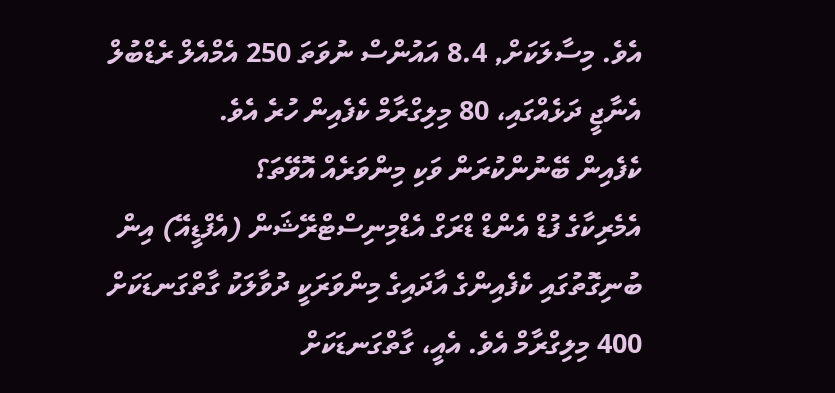އެވެ. މިސާލަކަށް, 8.4 އައުންސް ނުވަތަ 250 އެމްއެލް ރެޑްބުލް އެނާޖީ ދަޅެއްގައި، 80 މިލިގްރާމް ކެފެއިން ހުރެ އެވެ.
ކެފެއިން ބޭނުންކުރަން ވަކި މިންވަރެއް އޮވޭތަ؟
އެމެރިކާގެ ފުޑް އެންޑް ޑްރަގް އެޑްމިނިސްޓްރޭޝަން (އެފްޑީއޭ) އިން ބުނިގޮތުގައި ކެފެއިންގެ އާދައިގެ މިންވަރަކީ ދުވާލަކު ގާތްގަނޑަކަށް 400 މިލިގްރާމް އެވެ. އެއީ، ގާތްގަނޑަކަށް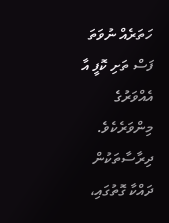ހަތަރެއް ނުވަތަ ފަސް ތަށި ކޮފީ އާ އެއްވަރުގެ މިންވަރެކެވެ. ދިރާސާތަކުން ދައްކާ ގޮތުގައި،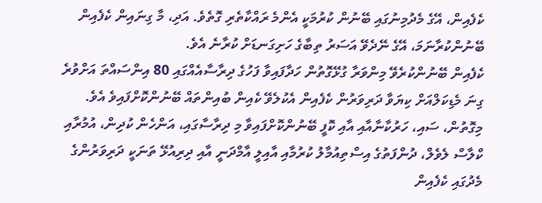ކެފެއިން، އޭގެ މެދުމިނުގައި ބޭނުން ކުރުމަކީ އެންމެ ރައްކާތެރި ގޮތެވެ. އަދި، މާ ގިނައިން ކެފެއިން ބޭނުންކުރާނަމަ، އޭގެ ނޭދެވޭ އަސަރު ތިބާގެ ހަށިގަނޑަށް ކުރާނެ އެވެ.
ކެފެއިން ބޭނުންކުރެވޭ މިންވަރާ ގުޅޭގޮތުން ހަދާފައިވާ ފަހުގެ ދިރާސާއެއްގައި 80 އިންސައްތަ އަށްވުރެ ގިނަ މެޑިކަލްއަށް ކިޔަވާ ދަރިވަރުން ކެފެއިން އެކުލެވޭ ކެއިން ބުއިންތައް ބޭނުންކޮށްފައިވެ އެވެ. މިގޮތުން، ސައި، ހަރުކާނާއާއި އާއި ކޮފީ ބޭނުންކޮށްފައިވާ މި ދިރާސާގައި، އަންހެން ކުދިން، އުމުރާއި ކްލާސް ލެވެލް، ދުންފަތުގެ އިސްތިއުމާލު ކުރުމާއި އާއިލީ އާމްދަނީ އާއި ދިރިއުޅޭ ތަނަކީ ދަރިވަރުންގެ މެދުގައި ކެފެއިން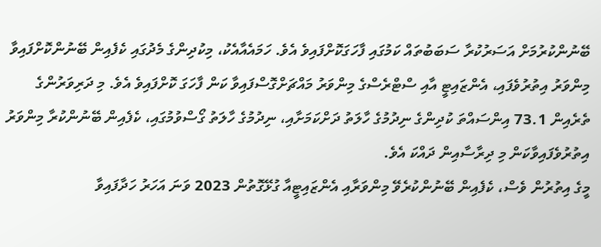ބޭނުންކުރުމަށް އަސަރުކުރާ ސަބަބުތައް ކަމުގައި ފާހަގަކޮށްފައިވެ އެވެ. ހަމައެއާއެކު، މިކުދިންގެ މެދުގައި ކެފެއިން ބޭނުންކޮށްފައިވާ މިންވަރު އިތުރުވެފައި، އެންޒައިޓީ އާއި ސްޓްރެސްގެ މިންވަރު މައްޗަށްގޮސްފައިވާ ކަން ފާހަގަ ކޮށްފައިވެ އެވެ. މި ދަރިވަރުންގެ ތެރެއިން 73.1 އިންސައްތަ ކުދިންގެ ނިދުމުގެ ހާލަތު ދަށްކަމަށާއި، ނިދުމުގެ ހާލަތު ގޯސްވުމުގައި، ކެފެއިން ބޭނުންކުރާ މިންވަރު އިތުރުވެފައިވާކަން މި ދިރާސާއިން ދައްކަ އެވެ.
މީގެ އިތުރުން ވެސް، ކެފެއިން ބޭނުންކުރެވޭ މިންވަރާއި އެންޒައިޓީއާ ގުޅޭގޮތުން 2023 ވަނަ އަހަރު ހަދާފައިވާ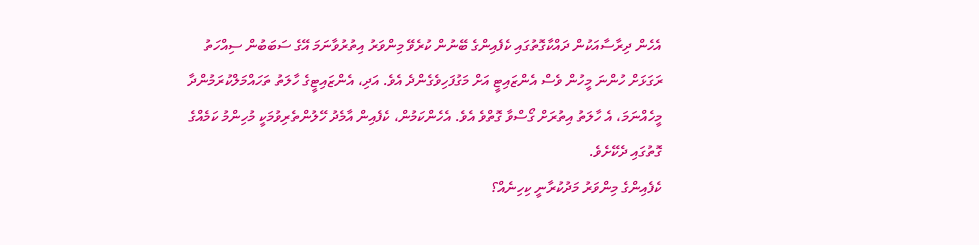އެހެން ދިރާސާއަކުން ދައްކާގޮތުގައި ކެފެއިންގެ ބޭނުން ކުރެވޭ މިންވަރު އިތުރުވާނަމަ އޭގެ ސަބަބުން ސިއްހަތު ރަގަޅަށް ހުންނަ މީހުން ވެސް އެންޒައިޓީ އަށް މަގުފަހިވެގެންދެ އެވެ. އަދި، އެންޒައިޓީގެ ހާލަތު ތަހައްމަލްކުރަމުންދާ މީހެއްނަމަ، އެ ހާލަތު އިތުރަށް ގޯސްވާ ގޮތްވެ އެވެ. އެހެންކަމުން، ކެފެއިން އާމެދު ހޭލުންތެރިވުމަކީ މުހިންމު ކަމެއްގެ ގޮތުގައި ދެކޭށެވެ.
ކެފެއިންގެ މިންވަރު މަދުކުރާނީ ކިހިނެއް؟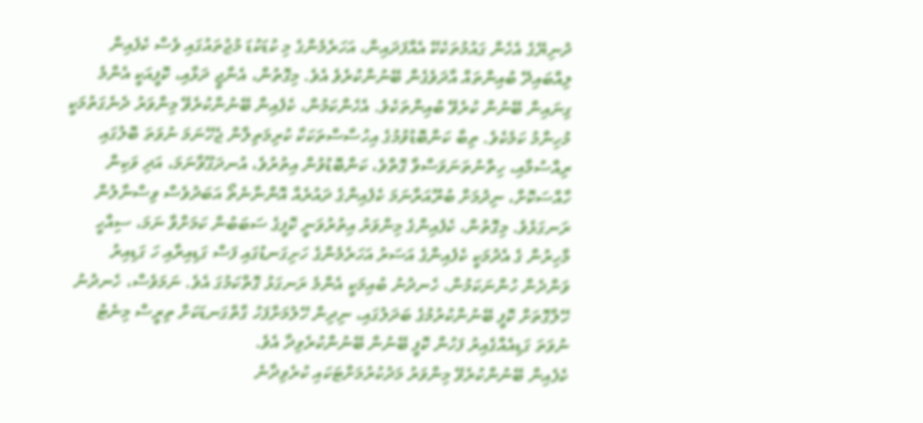ދުނިޔޭގެ އެހެން ގައުމުތަކެކޭ އެއްފަދައިން، އަހަރެމެންގެ މި ކުޑަކުޑަ މުޖުތައުގައި ވެސް ކެފެއިން ލިއްބައިދޭ ބުއިންތައް އާދަވެގެން ބޭނުންކުރެވެ އެވެ. މިގޮތުން، އެނާޖީ ދަޅާއި، ކޮފީއަކީ އެންމެ ގިނައިން ބޭނުން ކުރެވޭ ބުއިންތަކެވެ. އެހެންކަމުން، ކެފެއިން ބޭނުންކުރެވޭ މިންވަރު ދެނެގަތުމަކީ މުހިންމު ކަމެކެވެ. ތިބާ ކަންބޮޑުވުމުގެ އިހުސާސްތަކަކާ ކުރިމަތިލާން ޖެހޭނަމަ ނުވަތަ ބޮލުގައި ރިއްސުމާއި، ހިތްނުތަނަވަސްވާ ގޮތްވެ، ކަންބޮޑުވުން އިތުރުވެ، އުނދަގޫވާނަމަ، އަދި ވަކިން ހާއްސަކޮށް، ނިދުމަށް ބުރޫއަރާނަމަ ކެފެއިންގެ ދައުރެއް އޮންނާނެތޯ އަބަދުވެސް ވިސްނާލުން ރަނގަޅެވެ. މިގޮތުން، ކެފެއިންގެ މިންވަރު އިތުރުވަނީ ކޮފީގެ ސަބަބުން ކަމަށްވާ ނަމަ، ސިއްހީ މާހިރުން ގެ އެދުމަކީ ކެފެއިންގެ އަސަރު އަހަރެމެންގެ ހަށިގަނޑުގައި ފަސް ގަޑިއިރާއި ހަ ގަޑިއިރު ވަންދެން ހުންނަކަމުން، ހެނދުނު ބުއިމަކީ އެންމެ ރަނގަޅު ގޮތްކަމުގަ އެވެ. ނަމަވެސް، ހެނދުނު ހޭލާގޮތަށް ކޮފީ ބޭނުންކުރުމުގެ ބަދަލުގައި، ނިދިން ހޭލުމަށްފަހު ގާތްގަނޑަކަށް ތިރީސް މިނެޓު ނުވަތަ ގަޑިއެއްގެއިރު ފަހުން ކޮފީ ބޭނުން ބޭނުންކުރެވިދާ އެވެ.
ކެފެއިން ބޭނުންކުރެވޭ މިންވަރު މަދުކުރުމަށްޓަކައި ކުރެވިދާނެ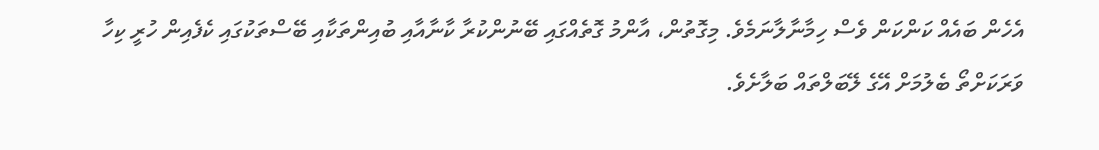އެހެން ބައެއް ކަންކަން ވެސް ހިމާނާލާނަމެވެ. މިގޮތުން، އާންމު ގޮތެއްގައި ބޭނުންކުރާ ކާނާއާއި ބުއިންތަކާއި ބޭސްތަކުގައި ކެފެއިން ހުރީ ކިހާ ވަރަކަށްތޯ ބެލުމަށް އޭގެ ލޭބަލްތައް ބަލާށެވެ.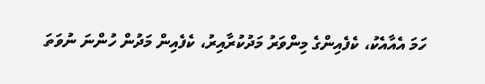ހަމަ އެއާއެކު، ކެފެއިންގެ މިންވަރު މަދުކުރާއިރު، ކެފެއިން މަދުން ހުންނަ ނުވަތަ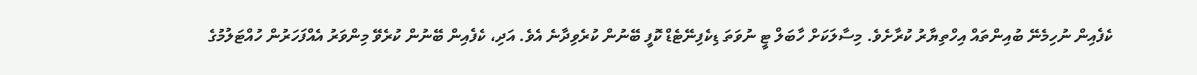ކެފެއިން ނުހިމެނޭ ބުއިންތައް އިހްތިޔާރު ކުރާށެވެ. މިސާލަކަށް ހާބަލް ޓީ ނުވަތަ ޑިކެފިނޭޓެޑް ކޮފީ ބޭނުން ކުރެވިދާނެ އެވެ. އަދި، ކެފެއިން ބޭނުން ކުރެވޭ މިންވަރު އެއްފަހަރުން ހުއްޓަލުމުގެ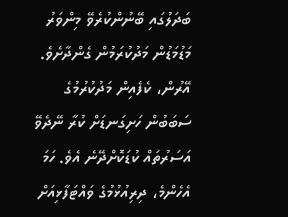ބަދަލުގައި ބޭނުންކުރެވޭ މިންވަރު މަޑުމަޑުން މަދުކުރަމުން ގެންދާށެވެ. އޭރުން، ކެފެއިން މަދުކުރުމުގެ ސަބަބުން ހަށިގަނޑަށް ކުރާ ނޭދެވޭ އަސަރުތައް ކުޑަކޮށްދޭނެ އެވެ. ހަމަ އެހެންމެ، ދިރިއުޅުމުގެ ވައްޓަފާޅިއަށް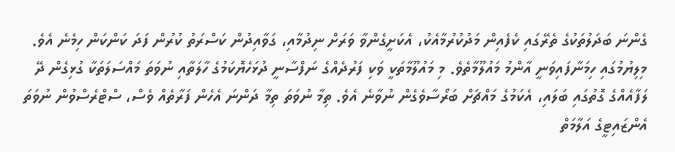ގެންނަ ބަދަލުތަކުގެ ތެރޭގައި ކެފެއިން މަދުކުރުމާއެކު، އެކަށީގެންވާ ވަރަށް ނިދުމާއި، ގަވާއިދުން ކަސްރަތު ކުރުން ފަދަ ކަންކަން ހިމެނެ އެވެ.
މިލިޔުމުގައި ހިމަނާފައިވަނީ އާންމު މައުލޫމާތެވެ. މި މައުލޫމާތަކީ ވަކި ފަރުދެއްގެ ނަފްސާނީ ދުޅަހެޔޮކަމުގެ ހާލަތާއި ނުވަތަ މައްސަލަތަކާ ގުޅިގެން ދޭ ލަފާއެއްގެ ގޮތުގައި ބަލައި، އެކަމުގެ މައްޗަށް ބަރޯސާވެގެން ނުވާނެ އެވެ. ތިމާ ނުވަތަ ތިމާ ދަންނަ އެހެން ފަރާތެއް ވެސް، ސްޓްރެސްވުން ނުވަތަ އެންޒައިޓީގެ އަލާމަތް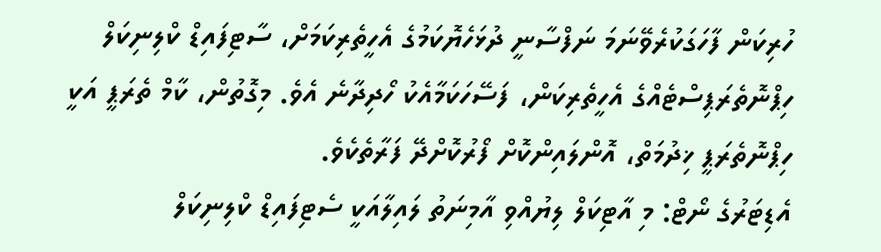ހުރިކަން ފާހަގަކުރެވޭނަމަ ނަފްސާނީ ދުޅަހެޔޮކަމުގެ އެހީތެރިކަމަށް، ސާޓިފައިޑް ކްލިނިކަލް ހިޕްނޮތެރަޕިސްޓެއްގެ އެހީތެރިކަން، ފަސޭހަކަމާއެކު ހޯދިދާނެ އެވެ. މިގޮތުން، ކާމް ތެރަޕީ އަކީ ހިޕްނޮތެރަޕީ ޚިދުމަތް، އޮންލައިންކޮށް ފޯރުކޮށްދޭ ފަރާތެކެވެ.
އެޑިޓަރުގެ ނޯޓް: މި އާޓިކަލް ލިޔުއްވި އާމިނަތު ލައިލާއަކީ ސެޓިފައިޑް ކްލިނިކަލް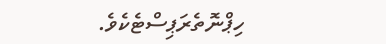ހިޕްނޮތެރަޕިސްޓެކެވެ.